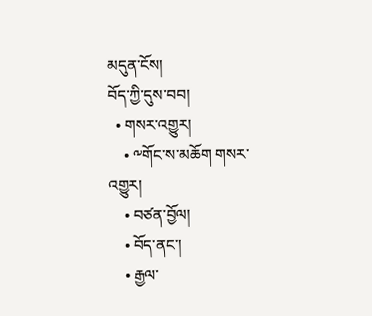མདུན་ངོས།
བོད་ཀྱི་དུས་བབ།
  • གསར་འགྱུར།
    • ༸གོང་ས་མཆོག གསར་འགྱུར།
    • བཙན་བྱོལ།
    • བོད་ནང་།
    • རྒྱལ་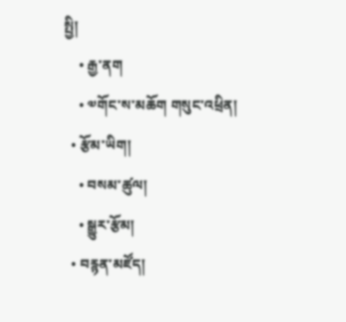སྤྱི།
    • རྒྱ་ནག
    • ༧གོང་ས་མཆོག གསུང་འཕྲིན།
  • རྩོམ་ཡིག།
    • བསམ་ཚུལ།
    • སྒྱུར་རྩོམ།
  • བརྙན་མཛོད།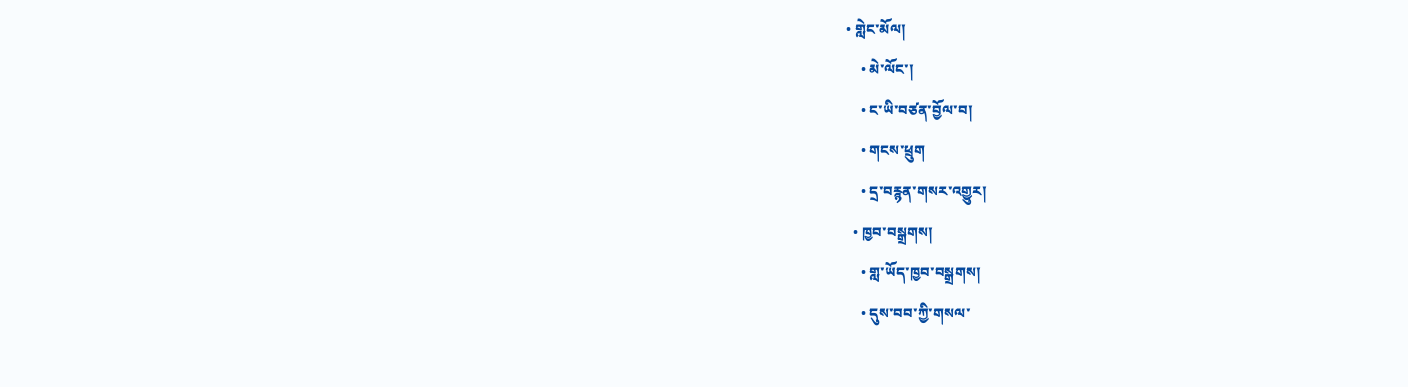• གླེང་མོལ།
    • མེ་ལོང་།
    • ང་ཡི་བཙན་བྱོལ་བ།
    • གངས་ཕྲུག
    • དྲ་བརྙན་གསར་འགྱུར།
  • ཁྱབ་བསྒྲགས།
    • གླ་ཡོད་ཁྱབ་བསྒྲགས།
    • དུས་བབ་ཀྱི་གསལ་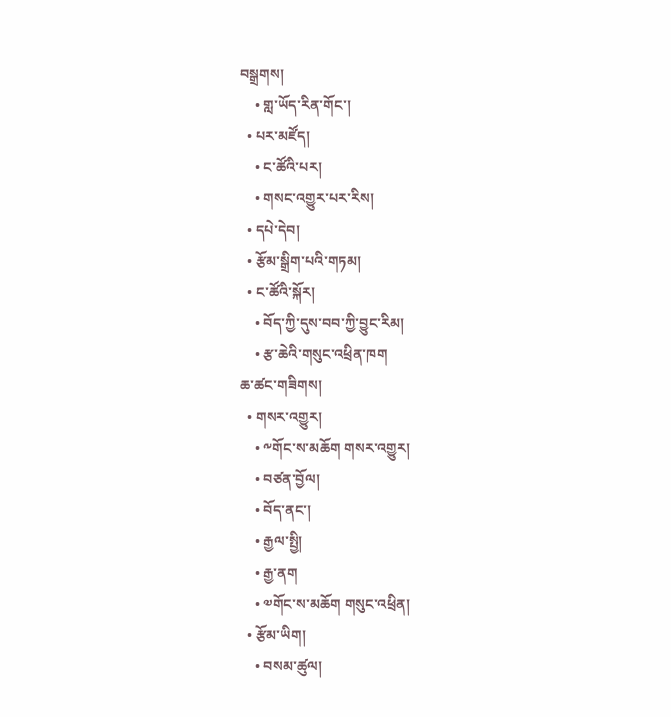བསྒྲགས།
    • གླ་ཡོད་རིན་གོང་།
  • པར་མཛོད།
    • ང་ཚོའི་པར།
    • གསང་འགྱུར་པར་རིས།
  • དཔེ་དེབ།
  • རྩོམ་སྒྲིག་པའི་གཏམ།
  • ང་ཚོའི་སྐོར།
    • བོད་ཀྱི་དུས་བབ་ཀྱི་བྱུང་རིམ།
    • རྩ་ཆེའི་གསུང་འཕྲིན་ཁག
ཆ་ཚང་གཟིགས།
  • གསར་འགྱུར།
    • ༸གོང་ས་མཆོག གསར་འགྱུར།
    • བཙན་བྱོལ།
    • བོད་ནང་།
    • རྒྱལ་སྤྱི།
    • རྒྱ་ནག
    • ༧གོང་ས་མཆོག གསུང་འཕྲིན།
  • རྩོམ་ཡིག།
    • བསམ་ཚུལ།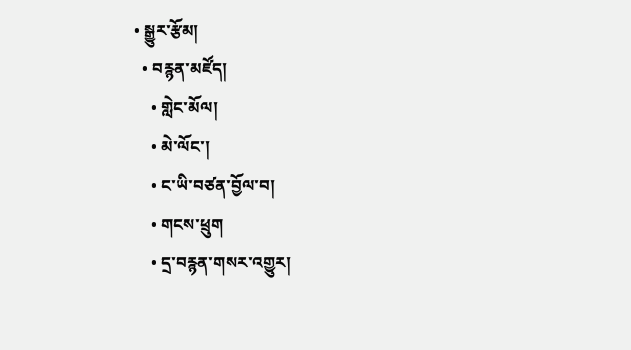• སྒྱུར་རྩོམ།
  • བརྙན་མཛོད།
    • གླེང་མོལ།
    • མེ་ལོང་།
    • ང་ཡི་བཙན་བྱོལ་བ།
    • གངས་ཕྲུག
    • དྲ་བརྙན་གསར་འགྱུར།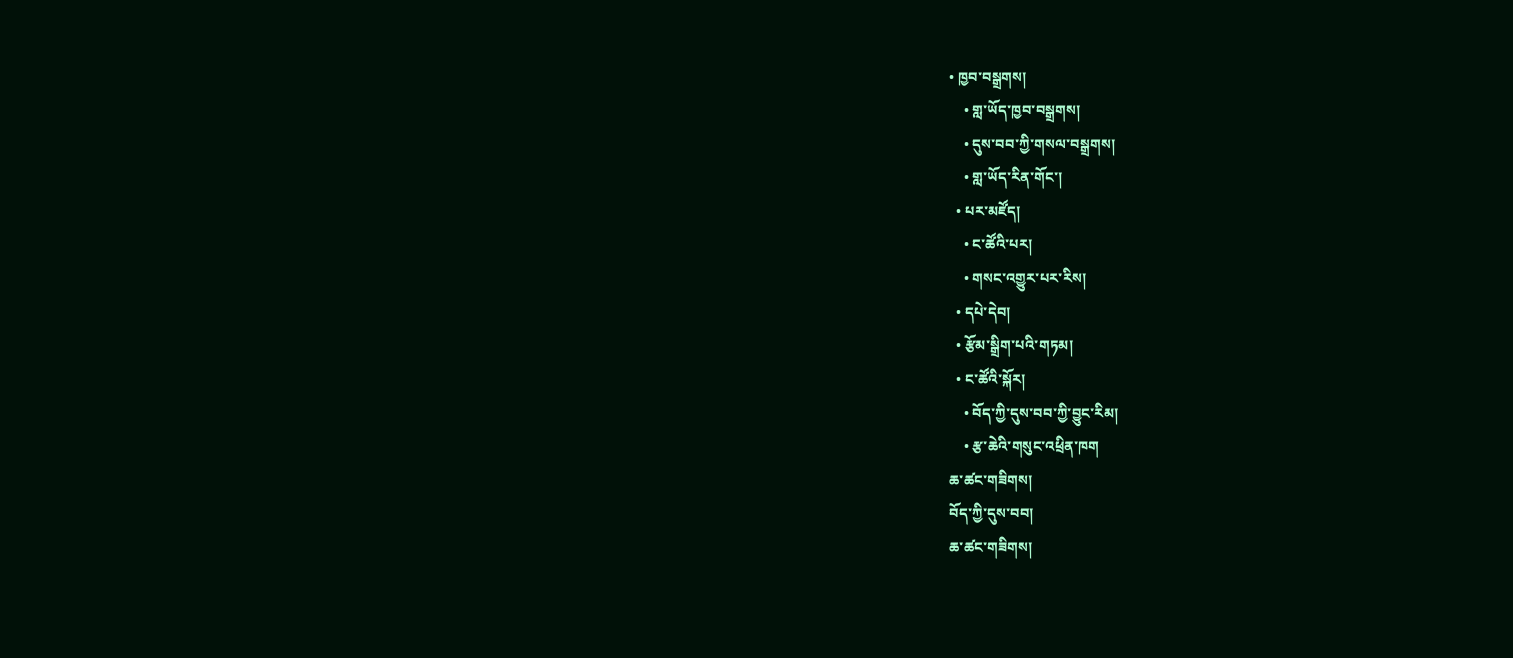• ཁྱབ་བསྒྲགས།
    • གླ་ཡོད་ཁྱབ་བསྒྲགས།
    • དུས་བབ་ཀྱི་གསལ་བསྒྲགས།
    • གླ་ཡོད་རིན་གོང་།
  • པར་མཛོད།
    • ང་ཚོའི་པར།
    • གསང་འགྱུར་པར་རིས།
  • དཔེ་དེབ།
  • རྩོམ་སྒྲིག་པའི་གཏམ།
  • ང་ཚོའི་སྐོར།
    • བོད་ཀྱི་དུས་བབ་ཀྱི་བྱུང་རིམ།
    • རྩ་ཆེའི་གསུང་འཕྲིན་ཁག
ཆ་ཚང་གཟིགས།
བོད་ཀྱི་དུས་བབ།
ཆ་ཚང་གཟིགས།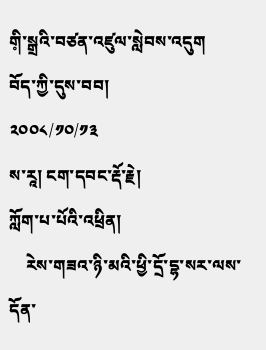གི༷་སྒྲའི་བཙན་འཛུལ་སླེབས་འདུག
བོད་ཀྱི་དུས་བབ།
༢༠༠༨/༡༠/༡༣
ས་རཱ། ངག་དབང་རྡོ་རྗེ།
ཀློག་པ་པོའི་འཕྲིན།
    རེས་གཟའ་ཉི་མའི་ཕྱི་དྲོ་དྷ་སར་ལས་དོན་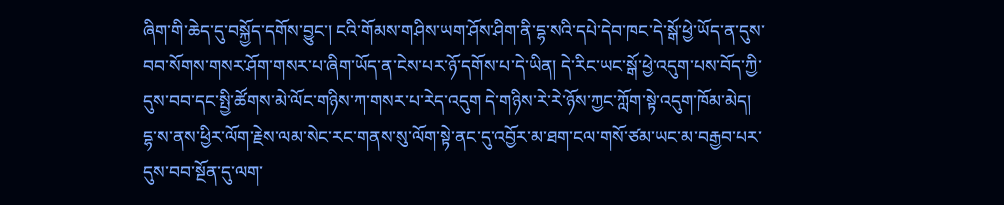ཞིག་གི་ཆེད་དུ་བསྐྱོད་དགོས་བྱུང་། ངའི་གོམས་གཤིས་ཡག་ཤོས་ཤིག་ནི་དྷ་སའི་དཔེ་དེབ་ཁང་དེ་སྒོ་ཕྱེ་ཡོད་ན་དུས་བབ་སོགས་གསར་ཤོག་གསར་པ་ཞིག་ཡོད་ན་ངེས་པར་ཉོ་དགོས་པ་དེ་ཡིན། དེ་རིང་ཡང་སྒོ་ཕྱེ་འདུག་པས་བོད་ཀྱི་དུས་བབ་དང་སྤྱི་ཚོགས་མེ་ལོང་གཉིས་ཀ་གསར་པ་རེད་འདུག དེ་གཉིས་རེ་རེ་ཉོས་ཀྱང་ཀློག་སྟེ་འདུག་ཁོམ་མེད། དྷ་ས་ནས་ཕྱིར་ལོག་རྗེས་ལམ་སེང་རང་གནས་སུ་ལོག་སྟེ་ནང་དུ་འབྱོར་མ་ཐག་ངལ་གསོ་ཙམ་ཡང་མ་བརྒྱབ་པར་དུས་བབ་སྔོན་དུ་ལག་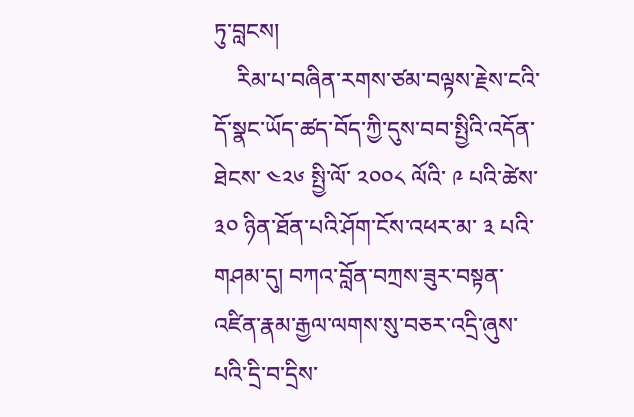ཏུ་བླངས།
    རིམ་པ་བཞིན་རགས་ཙམ་བལྟས་རྗེས་ངའི་དོ་སྣང་ཡོད་ཚད་བོད་ཀྱི་དུས་བབ་སྤྱིའི་འདོན་ཐེངས་ ༤༢༦ སྤྱི་ལོ་ ༢༠༠༨ ལོའི་ ༩ པའི་ཚེས་ ༣༠ ཉིན་ཐོན་པའི་ཤོག་ངོས་འཕར་མ་ ༣ པའི་གཤམ་དུ། བཀའ་བློན་བཀྲས་ཟུར་བསྟན་འཛིན་རྣམ་རྒྱལ་ལགས་སུ་བཅར་འདྲི་ཞུས་པའི་དྲི་བ་དྲིས་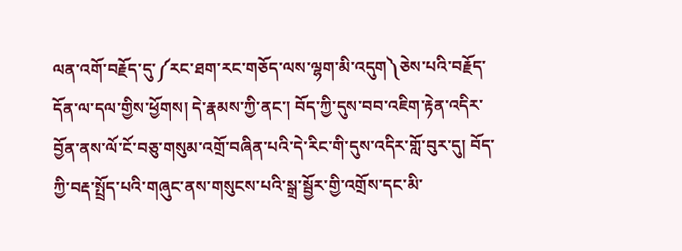ལན་འགོ་བརྗོད་དུ་༼རང་ཐག་རང་གཅོད་ལས་ལྷག་མི་འདུག༽ཅེས་པའི་བརྗོད་དོན་ལ་དལ་གྱིས་ཕྱོགས། དེ་རྣམས་ཀྱི་ནང་། བོད་ཀྱི་དུས་བབ་འཇིག་རྟེན་འདིར་བྱོན་ནས་ལོ་ངོ་བཅུ་གསུམ་འགྲོ་བཞིན་པའི་དེ་རིང་གི་དུས་འདིར་གློ་བུར་དུ། བོད་ཀྱི་བརྡ་སྤྲོད་པའི་གཞུང་ནས་གསུངས་པའི་སྒྲ་སྦྱོར་གྱི་འགྲོས་དང་མི་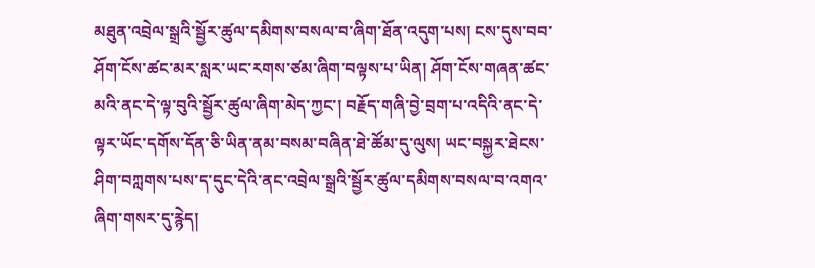མཐུན་འབྲེལ་སྒྲའི་སྦྱོར་ཚུལ་དམིགས་བསལ་བ་ཞིག་ཐོན་འདུག་པས། ངས་དུས་བབ་ཤོག་ངོས་ཚང་མར་སླར་ཡང་རགས་ཙམ་ཞིག་བལྟས་པ་ཡིན། ཤོག་ངོས་གཞན་ཚང་མའི་ནང་དེ་ལྟ་བུའི་སྦྱོར་ཚུལ་ཞིག་མེད་ཀྱང་། བརྗོད་གཞི་བྱེ་བྲག་པ་འདིའི་ནང་དེ་ལྟར་ཡོང་དགོས་དོན་ཅི་ཡིན་ནམ་བསམ་བཞིན་ཐེ་ཚོམ་དུ་ལུས། ཡང་བསྐྱར་ཐེངས་ཤིག་བཀླགས་པས་ད་དུང་དེའི་ནང་འབྲེལ་སྒྲའི་སྦྱོར་ཚུལ་དམིགས་བསལ་བ་འགའ་ཞིག་གསར་དུ་རྙེད།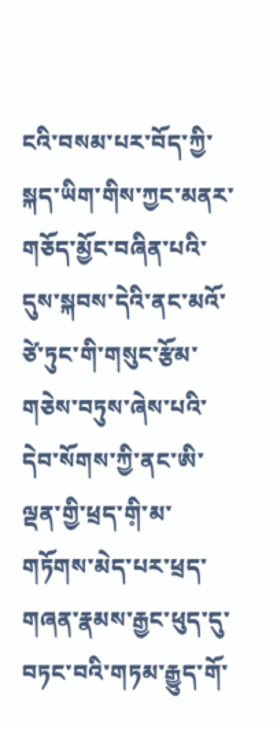ངའི་བསམ་པར་བོད་ཀྱི་སྐད་ཡིག་གིས་ཀྱང་མནར་གཅོད་མྱོང་བཞིན་པའི་དུས་སྐབས་དེའི་ནང་མའོ་ཙེ་ཏུང་གི་གསུང་རྩོམ་གཅེས་བཏུས་ཞེས་པའི་དེབ་སོགས་ཀྱི་ནང་ཨི་ལྡན་གྱི་ཕྲད་གི༷་མ་གཏོགས་མེད་པར་ཕྲད་གཞན་རྣམས་རྒྱང་ཕུད་དུ་བཏང་བའི་གཏམ་རྒྱུད་གོ་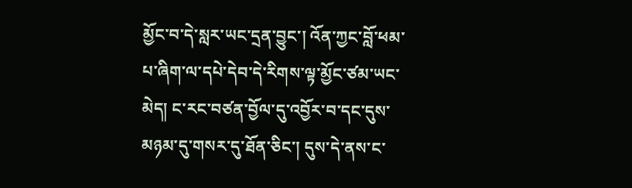མྱོང་བ་དེ་སླར་ཡང་དྲན་བྱུང་། འོན་ཀྱང་བློ་ཕམ་པ་ཞིག་ལ་དཔེ་དེབ་དེ་རིགས་ལྟ་མྱོང་ཙམ་ཡང་མེད། ང་རང་བཙན་བྱོལ་དུ་འབྱོར་བ་དང་དུས་མཉམ་དུ་གསར་དུ་ཐོན་ཅིང་། དུས་དེ་ནས་ང་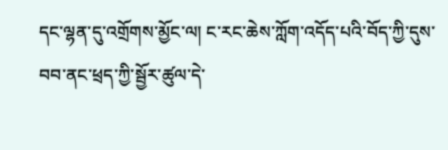དང་ལྷན་དུ་འགྲོགས་མྱོང་ལ། ང་རང་ཆེས་ཀློག་འདོད་པའི་བོད་ཀྱི་དུས་བབ་ནང་ཕྲད་ཀྱི་སྦྱོར་ཚུལ་དེ་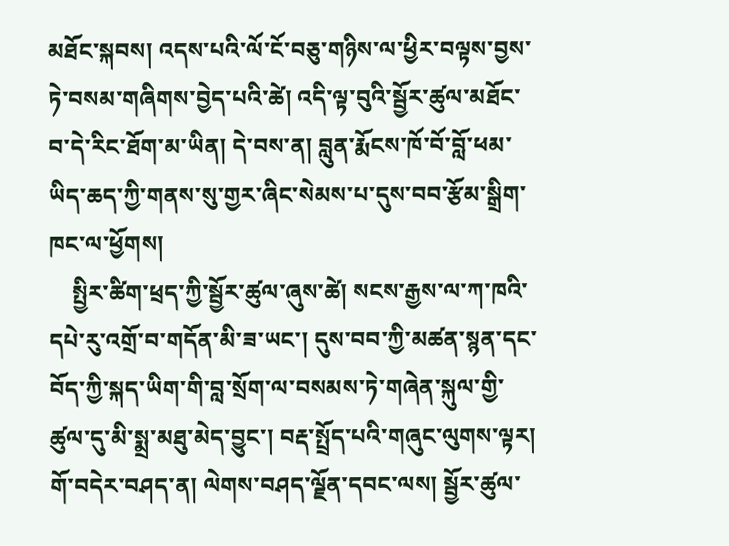མཐོང་སྐབས། འདས་པའི་ལོ་ངོ་བཅུ་གཉིས་ལ་ཕྱིར་བལྟས་བྱས་ཏེ་བསམ་གཞིགས་བྱེད་པའི་ཚེ། འདི་ལྟ་བུའི་སྦྱོར་ཚུལ་མཐོང་བ་དེ་རིང་ཐོག་མ་ཡིན། དེ་བས་ན། བླུན་རྨོངས་ཁོ་བོ་བློ་ཕམ་ཡིད་ཆད་ཀྱི་གནས་སུ་གྱར་ཞིང་སེམས་པ་དུས་བབ་རྩོམ་སྒྲིག་ཁང་ལ་ཕྱོགས།
    སྤྱིར་ཚིག་ཕྲད་ཀྱི་སྦྱོར་ཚུལ་ཞུས་ཚེ། སངས་རྒྱས་ལ་ཀ་ཁའི་དཔེ་རུ་འགྲོ་བ་གདོན་མི་ཟ་ཡང་། དུས་བབ་ཀྱི་མཚན་སྙན་དང་བོད་ཀྱི་སྐད་ཡིག་གི་བླ་སྲོག་ལ་བསམས་ཏེ་གཞེན་སྐུལ་གྱི་ཚུལ་དུ་མི་སྨྲ་མཐུ་མེད་བྱུང་། བརྡ་སྤྲོད་པའི་གཞུང་ལུགས་ལྟར། གོ་བདེར་བཤད་ན། ལེགས་བཤད་ལྗོན་དབང་ལས། སྦྱོར་ཚུལ་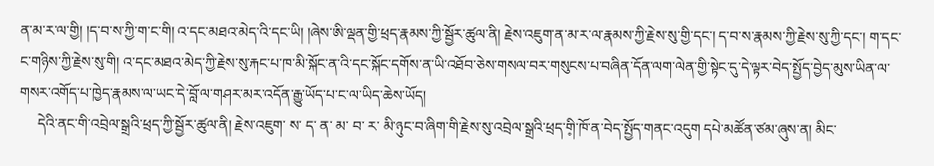ན་མ་ར་ལ་གྱི། །ད་བ་ས་ཀྱི་ག་ང་གི། འ་དང་མཐའ་མེད་འི་དང་ཡི། །ཞེས་ཨི་ལྡན་གྱི་ཕྲད་རྣམས་ཀྱི་སྦྱོར་ཚུལ་ནི། རྗེས་འཇུག་ན་མ་ར་ལ་རྣམས་ཀྱི་རྗེས་སུ་གྱི་དང་། ད་བ་ས་རྣམས་ཀྱི་རྗེས་སུ་ཀྱི་དང་། ག་དང་ང་གཉིས་ཀྱི་རྗེས་སུ་གི། འ་དང་མཐའ་མེད་ཀྱི་རྗེས་སུ་རྐང་པ་ཁ་མི་སྐོང་ན་འི་དང་སྐོང་དགོས་ན་ཡི་འཐོབ་ཅེས་གསལ་བར་གསུངས་པ་བཞིན་དོན་ལག་ལེན་གྱི་སྟེང་དུ་དེ་ལྟར་བེད་སྤྱོད་བྱེད་མུས་ཡིན་ལ་གསར་འགོད་པ་ཁྱེད་རྣམས་ལ་ཡང་དེ་བློ་ལ་གཤར་མར་འདོན་རྒྱུ་ཡོད་པ་ང་ལ་ཡིད་ཆེས་ཡོད།
     དེའི་ནང་གི་འབྲེལ་སྒྲའི་ཕྲད་ཀྱི་སྦྱོར་ཚུལ་ནི། རྗེས་འཇུག་ ས་ ད་ ན་ མ་ བ་ ར་ མི་ཉུང་བ་ཞིག་གི་རྗེས་སུ་འབྲེལ་སྒྲའི་ཕྲད་གི༷་ཁོ་ན་བེད་སྤྱོད་གནང་འདུག དཔེ་མཚོན་ཙམ་ཞུས་ན། མིང་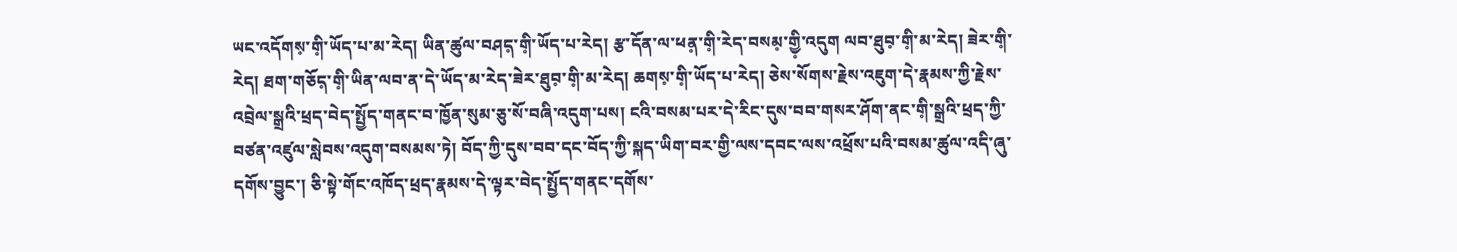ཡང་འདོགས༷་གི༷་ཡོད་པ་མ་རེད། ཡིན་ཚུལ་བཤད༷་གི༷་ཡོད་པ་རེད། རྩ་དོན་ལ་ཕན༷་གི༷་རེད་བསམ༷་གྱི༷་འདུག ལབ་ཐུབ༷་གི༷་མ་རེད། ཟེར་གི༷་རེད། ཐག་གཅོད༷་གི༷་ཡིན་ལབ་ན་དེ་ཡོད་མ་རེད་ཟེར་ཐུབ༷་གི༷་མ་རེད། ཆགས༷་གི༷་ཡོད་པ་རེད། ཅེས་སོགས་རྗེས་འཇུག་དེ་རྣམས་ཀྱི་རྗེས་འབྲེལ་སྒྲའི་ཕྲད་བེད་སྤྱོད་གནང་བ་ཁྱོན་སུམ་ཅུ་སོ་བཞི་འདུག་པས། ངའི་བསམ་པར་དེ་རིང་དུས་བབ་གསར་ཤོག་ནང་གི༷་སྒྲའི་ཕྲད་ཀྱི་བཙན་འཛུལ་སླེབས་འདུག་བསམས་ཏེ། བོད་ཀྱི་དུས་བབ་དང་བོད་ཀྱི་སྐད་ཡིག་བར་གྱི་ལས་དབང་ལས་འཕྲོས་པའི་བསམ་ཚུལ་འདི་ཞུ་དགོས་བྱུང་། ཅི་སྟེ་གོང་འཁོད་ཕྲད་རྣམས་དེ་ལྟར་བེད་སྤྱོད་གནང་དགོས་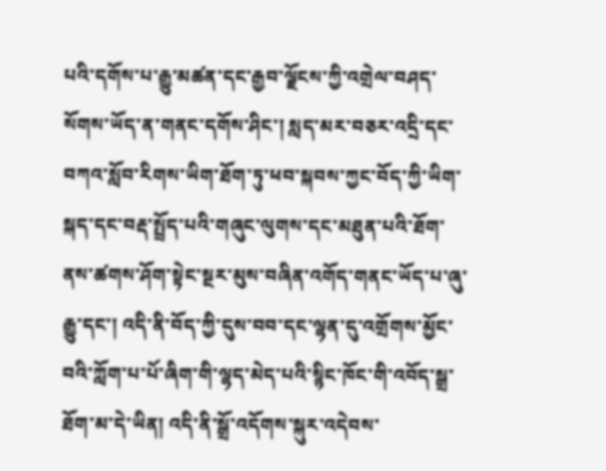པའི་དགོས་པ་རྒྱུ་མཚན་དང་རྒྱབ་ལྗོངས་ཀྱི་འགྲེལ་བཤད་སོགས་ཡོད་ན་གནང་དགོས་ཤིང་། སླད་མར་བཅར་འདྲི་དང་བཀའ་སློབ་རིགས་ཡིག་ཐོག་ཏུ་ཕབ་སྐབས་ཀྱང་བོད་ཀྱི་ཡིག་སྐད་དང་བརྡ་སྤྲོད་པའི་གཞུང་ལུགས་དང་མཐུན་པའི་ཐོག་ནས་ཚགས་ཤོག་སྟེང་སྔར་མུས་བཞིན་འགོད་གནང་ཡོད་པ་ཞུ་རྒྱུ་དང་། འདི་ནི་བོད་ཀྱི་དུས་བབ་དང་ལྷན་དུ་འགྲོགས་མྱོང་བའི་ཀློག་པ་པོ་ཞིག་གི་ལྷད་མེད་པའི་སྙིང་ཁོང་གི་འབོད་སྒྲ་ཐོག་མ་དེ་ཡིན། འདི་ནི་སྒྲོ་འདོགས་སྐུར་འདེབས་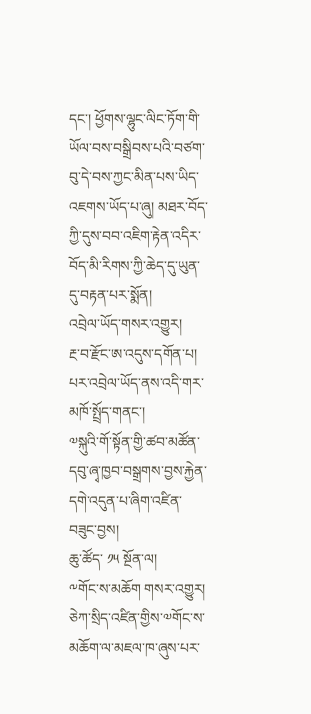དང་། ཕྱོགས་ལྷུང་ལིང་ཏོག་གི་ཡོལ་བས་བསྒྲིབས་པའི་བཙག་བུ་དེ་བས་ཀྱང་མིན་པས་ཡིད་འཇགས་ཡོད་པ་ཞུ། མཐར་བོད་ཀྱི་དུས་བབ་འཇིག་རྟེན་འདིར་བོད་མི་རིགས་ཀྱི་ཆེད་དུ་ཡུན་དུ་བརྟན་པར་སྨོན།
འབྲེལ་ཡོད་གསར་འགྱུར།
རྔ་བ་རྫོང་ཨ་འདུས་དགོན་པ། པར་འབྲེལ་ཡོད་ནས་འདི་གར་མཁོ་སྤྲོད་གནང་།
༧སྐུའི་གོ་སྟོན་གྱི་ཚབ་མཚོན་དབུ་ཞྭ་ཁྱབ་བསྒྲགས་བྱས་རྐྱེན་དགེ་འདུན་པ་ཞིག་འཛིན་བཟུང་བྱས།
ཆུ་ཚོད་ ༡༥ སྔོན་ལ།
༸གོང་ས་མཆོག གསར་འགྱུར།
ཅེཀ་སྲིད་འཛིན་གྱིས་༧གོང་ས་མཆོག་ལ་མཇལ་ཁ་ཞུས་པར་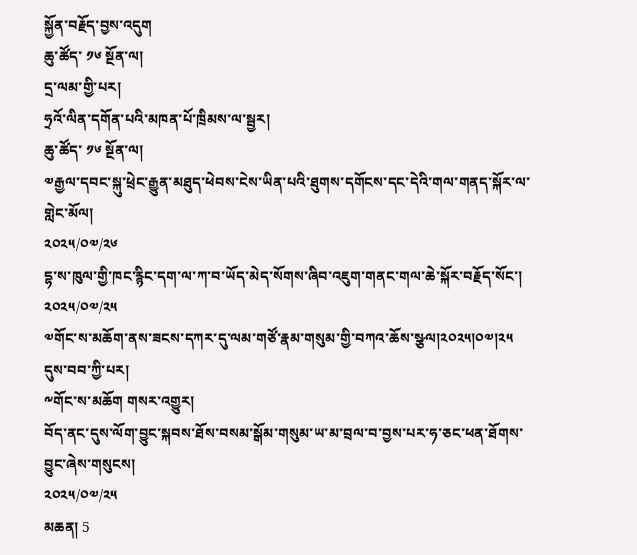སྐྱོན་བརྗོད་བྱས་འདུག
ཆུ་ཚོད་ ༡༦ སྔོན་ལ།
དྲ་ལམ་གྱི་པར།
ཧྲའོ་ལིན་དགོན་པའི་མཁན་པོ་ཁྲིམས་ལ་སྦྱར།
ཆུ་ཚོད་ ༡༦ སྔོན་ལ།
༧རྒྱལ་དབང་སྐུ་ཕྲེང་རྒྱུན་མཐུད་ཕེབས་ངེས་ཡིན་པའི་ཐུགས་དགོངས་དང་དེའི་གལ་གནད་སྐོར་ལ་གླེང་མོལ།
༢༠༢༥/༠༧/༢༦
དྷ་ས་ཁུལ་གྱི་ཁང་རྙིང་དག་ལ་ཀ་བ་ཡོད་མེད་སོགས་ཞིབ་འཇུག་གནང་གལ་ཆེ་སྐོར་བརྗོད་སོང་།
༢༠༢༥/༠༧/༢༥
༧གོང་ས་མཆོག་ནས་ཟངས་དཀར་དུ་ལམ་གཙོ་རྣམ་གསུམ་གྱི་བཀའ་ཆོས་སྩལ།༢༠༢༥།༠༧།༢༥ དུས་བབ་ཀྱི་པར།
༸གོང་ས་མཆོག གསར་འགྱུར།
བོད་ནང་དུས་ལོག་བྱུང་སྐབས་ཐོས་བསམ་སྒོམ་གསུམ་ཡ་མ་བྲལ་བ་བྱས་པར་ཧ་ཅང་ཕན་ཐོགས་བྱུང་ཞེས་གསུངས།
༢༠༢༥/༠༧/༢༥
མཆན། 5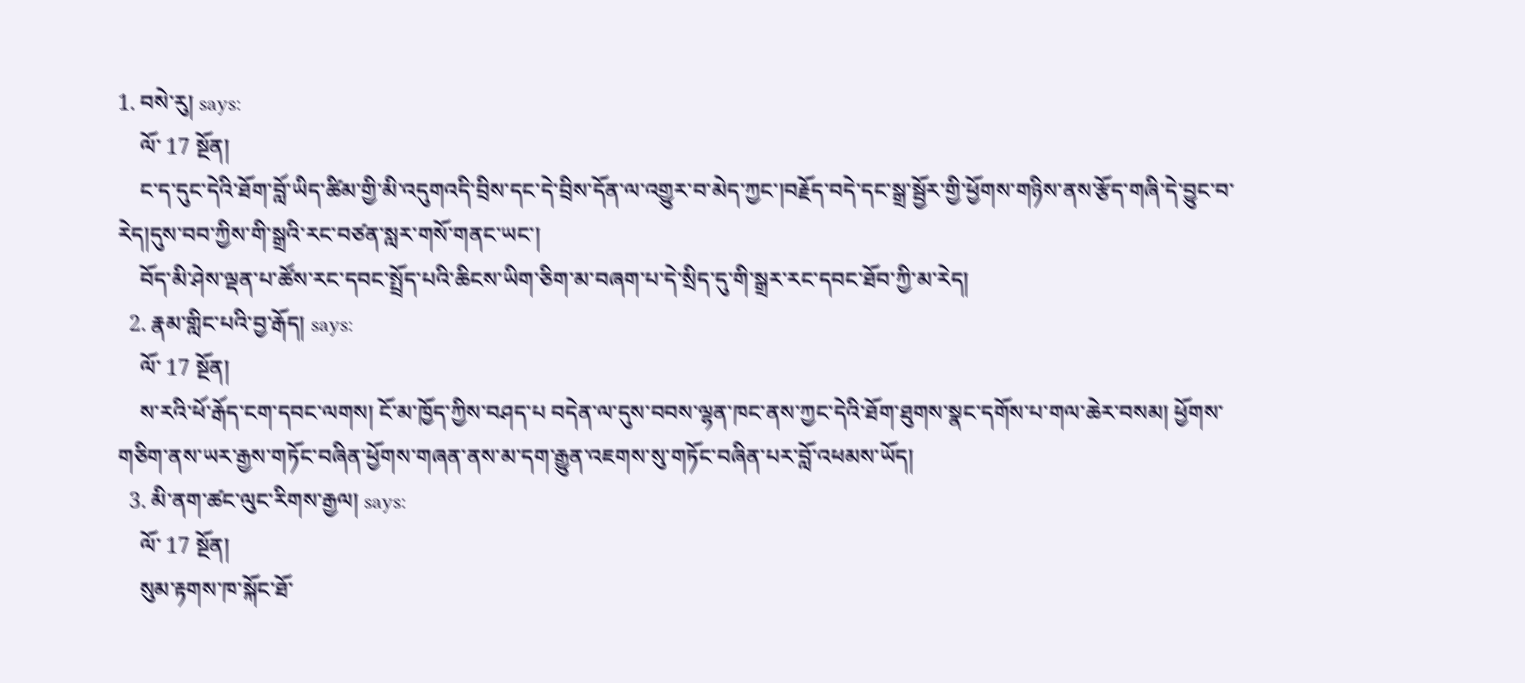1. བསེ་རུ། says:
    ལོ་ 17 སྔོན།
    ང་ད་དུང་དེའི་ཐོག་བློ་ཡིད་ཚིམ་གྱི་མི་འདུགའདི་བྲིས་དང་དེ་བྲིས་དོན་ལ་འགྱུར་བ་མེད་ཀྱང་།བརྗོད་བདེ་དང་སྒྲ་སྦྱོར་གྱི་ཕྱོགས་གཉིས་ནས་རྩོད་གཞི་དེ་བྱུང་བ་རེད།དུས་བབ་ཀྱིས་གི་སྒྲའི་རང་བཙན་སླར་གསོ་གནང་ཡང་།
    བོད་མི་ཤེས་ལྡན་པ་ཚོས་རང་དབང་སྤྲོད་པའི་ཆིངས་ཡིག་ཅིག་མ་བཞག་པ་དེ་སྲིད་དུ་གི་སྒྲར་རང་དབང་ཐོབ་ཀྱི་མ་རེད།
  2. རྣམ་གླིང་པའི་བྱ་རྒོད། says:
    ལོ་ 17 སྔོན།
    ས་རའི་ཕོ་རྒོད་ངག་དབང་ལགས། ངོ་མ་ཁྱོད་ཀྱིས་བཤད་པ བདེན་ལ་དུས་བབས་ལྷན་ཁང་ནས་ཀྱང་དེའི་ཐོག་ཐུགས་སྣང་དགོས་པ་གལ་ཆེར་བསམ། ཕྱོགས་གཅིག་ནས་ཡར་རྒྱས་གཏོང་བཞིན་ཕྱོགས་གཞན་ནས་མ་དག་རྒྱུན་འཇགས་སུ་གཏོང་བཞིན་པར་བློ་འཕམས་ཡོད།
  3. མི་ནག་ཚང་ལུང་རིགས་རྒྱལ། says:
    ལོ་ 17 སྔོན།
    སུམ་རྟགས་ཁ་སྐོང་ཐོ་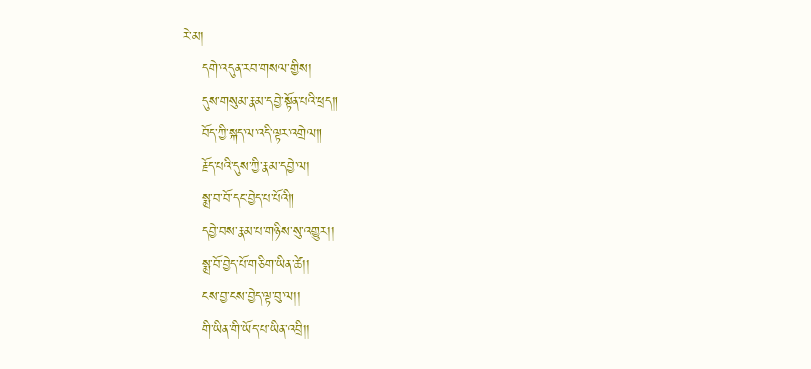རེ་མ།
    དགེ་འདུན་རབ་གསལ་གྱིས།
    དུས་གསུམ་རྣམ་དབྱེ་སྟོན་པའི་ཕྲད༎
    བོད་ཀྱི་སྐད་ལ་འདི་ལྟར་འགྲེལ༎
    རྗོད་པའི་དུས་ཀྱི་རྣམ་དབྱེ་ལ།
    སྨྲ་བ་བོ་དང་བྱེད་པ་པོའི༎
    དབྱེ་བས་རྣམ་པ་གཉིས་སུ་འགྱུར།།
    སྨྲ་བོ་བྱེད་པོ་གཅིག་ཡིན་ཚེ།།
    ངས་བྱ་ངས་བྱེད་ལྟ་བུ་ལ།།
    གི་ཡིན་གི་ཡོད་པ་ཡིན་འབྲི།།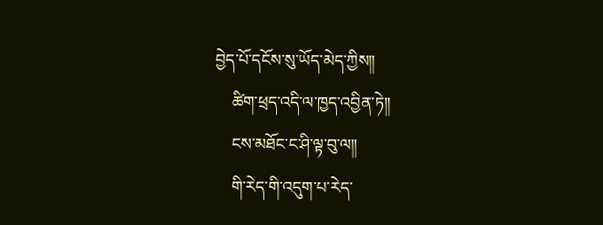བྱེད་པོ་དངོས་སུ་ཡོད་མེད་ཀྱིས༎
    ཚིག་ཕྲད་འདི་ལ་ཁྱད་འབྱིན་ཏེ༎
    ངས་མཐོང་ང་ཤི་ལྟ་བུ་ལ༎
    གི་རེད་གི་འདུག་པ་རེད་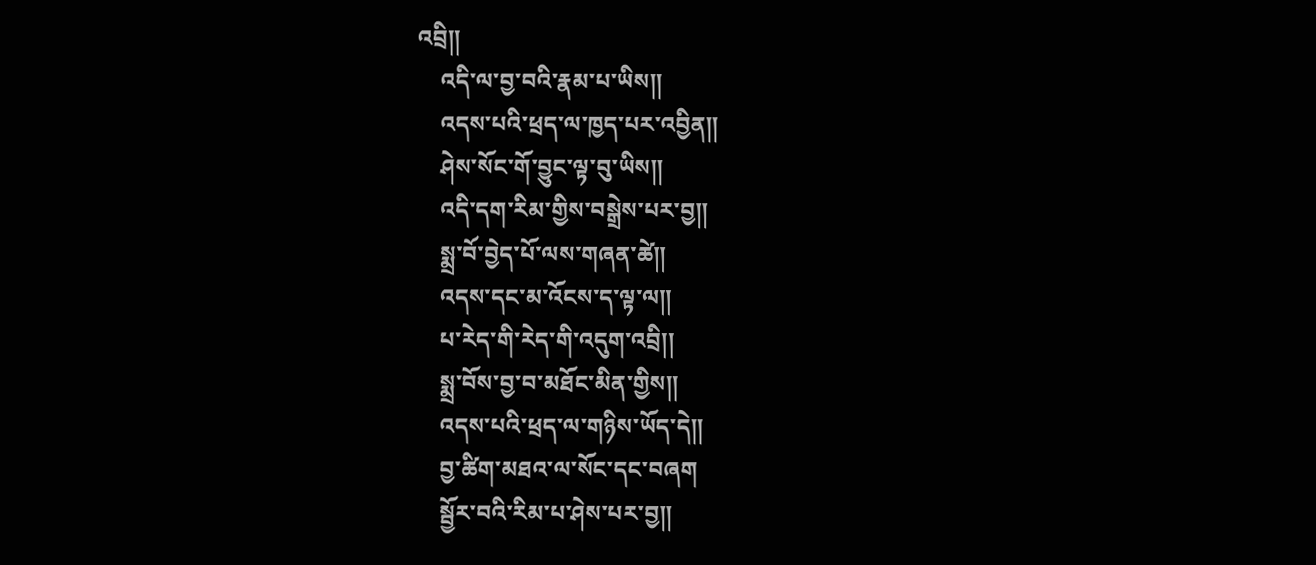འབྲི༎
    འདི་ལ་བྱ་བའི་རྣམ་པ་ཡིས༎
    འདས་པའི་ཕྲད་ལ་ཁྱད་པར་འབྱིན༎
    ཤེས་སོང་གོ་བྱུང་ལྟ་བུ་ཡིས༎
    འདི་དག་རིམ་གྱིས་བསྒྲེས་པར་བྱ༎
    སྨྲ་བོ་བྱེད་པོ་ལས་གཞན་ཚེ༎
    འདས་དང་མ་འོངས་ད་ལྟ་ལ༎
    པ་རེད་གི་རེད་གི་འདུག་འབྲི།།
    སྨྲ་བོས་བྱ་བ་མཐོང་མིན་གྱིས༎
    འདས་པའི་ཕྲད་ལ་གཉིས་ཡོད་དེ༎
    བྱ་ཚིག་མཐའ་ལ་སོང་དང་བཞག
    སྦྱོར་བའི་རིམ་པ་ཤེས་པར་བྱ༎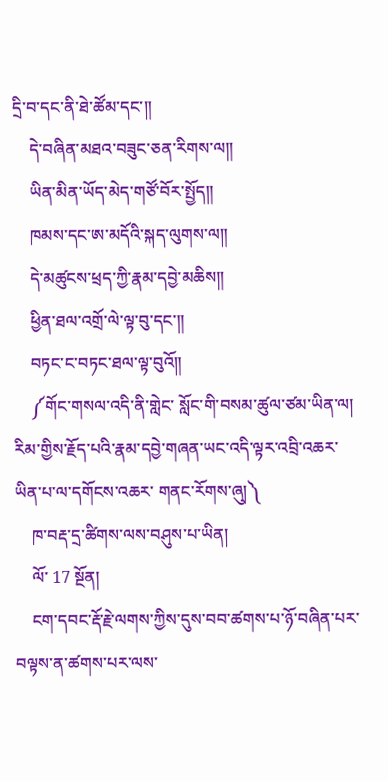དྲི་བ་དང་ནི་ཐེ་ཚོམ་དང་༎
    དེ་བཞིན་མཐའ་བཟུང་ཅན་རིགས་ལ༎
    ཡིན་མིན་ཡོད་མེད་གཙོ་བོར་སྤྱོད༎
    ཁམས་དང་ཨ་མདོའི་སྐད་ལུགས་ལ༎
    དེ་མཚུངས་ཕྲད་ཀྱི་རྣམ་དབྱེ་མཆིས༎
    ཕྱིན་ཐལ་འགྲོ་ལེ་ལྟ་བུ་དང་༎
    བཏང་ང་བཏང་ཐལ་ལྟ་བུའོ༎
    ༼གོང་གསལ་འདི་ནི་གླེང་ སློང་གི་བསམ་ཚུལ་ཙམ་ཡིན་ལ། རིམ་གྱིས་རྗོད་པའི་རྣམ་དབྱེ་གཞན་ཡང་འདི་ལྟར་འབྲི་འཆར་ཡིན་པ་ལ་དགོངས་འཆར་ གནང་རོགས་ཞུ།༽
    ཁ་བརྡ་དྲ་ཚིགས་ལས་བཤུས་པ་ཡིན།
    ལོ་ 17 སྔོན།
    ངག་དབང་རྡོ་རྗེ་ལགས་ཀྱིས་དུས་བབ་ཚགས་པ་ཉོ་བཞིན་པར་བལྟས་ན་ཚགས་པར་ལས་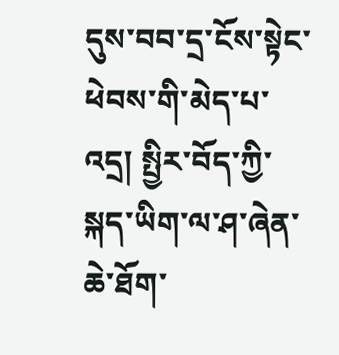དུས་བབ་དྲ་ངོས་སྟེང་ཕེབས་གི་མེད་པ་འདྲ། སྤྱིར་བོད་ཀྱི་སྐད་ཡིག་ལ་ཤ་ཞེན་ཆེ་ཐོག་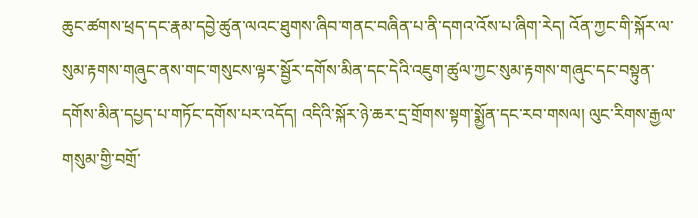ཆུང་ཚགས་ཕྲད་དང་རྣམ་དབྱེ་ཚུན་ལའང་ཐུགས་ཞིབ་གནང་བཞིན་པ་ནི་དགའ་འོས་པ་ཞིག་རེད། འོན་ཀྱང་གི་སྐོར་ལ་སུམ་རྟགས་གཞུང་ནས་གང་གསུངས་ལྟར་སྦྱོར་དགོས་མིན་དང་དེའི་འཇུག་ཚུལ་ཀྱང་སུམ་རྟགས་གཞུང་དང་བསྟུན་དགོས་མིན་དཔྱད་པ་གཏོང་དགོས་པར་འདོད། འདིའི་སྐོར་ཉེ་ཆར་དྲ་གྲོགས་སྟག་སྨྱོན་དང་རབ་གསལ། ལུང་རིགས་རྒྱལ་གསུམ་གྱི་བགྲོ་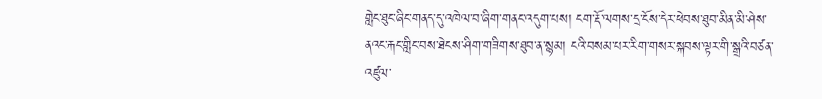གླེང་ཐུང་ཞིང་གནད་དུ་འཁེལ་བ་ཞིག་གནང་འདུག་པས། ངག་རྡོ་ལགས་དྲ་ངོས་དེར་ཕེབས་ཐུབ་མིན་མི་ཤེས་ནའང་རྐང་གླིང་བས་ཐེངས་ཤིག་གཟིགས་ཐུབ་ན་སྙམ། ངའི་བསམ་པར་རིག་གསར་སྐབས་ལྟར་གི་སྒྲའི་བཙན་འཛུལ་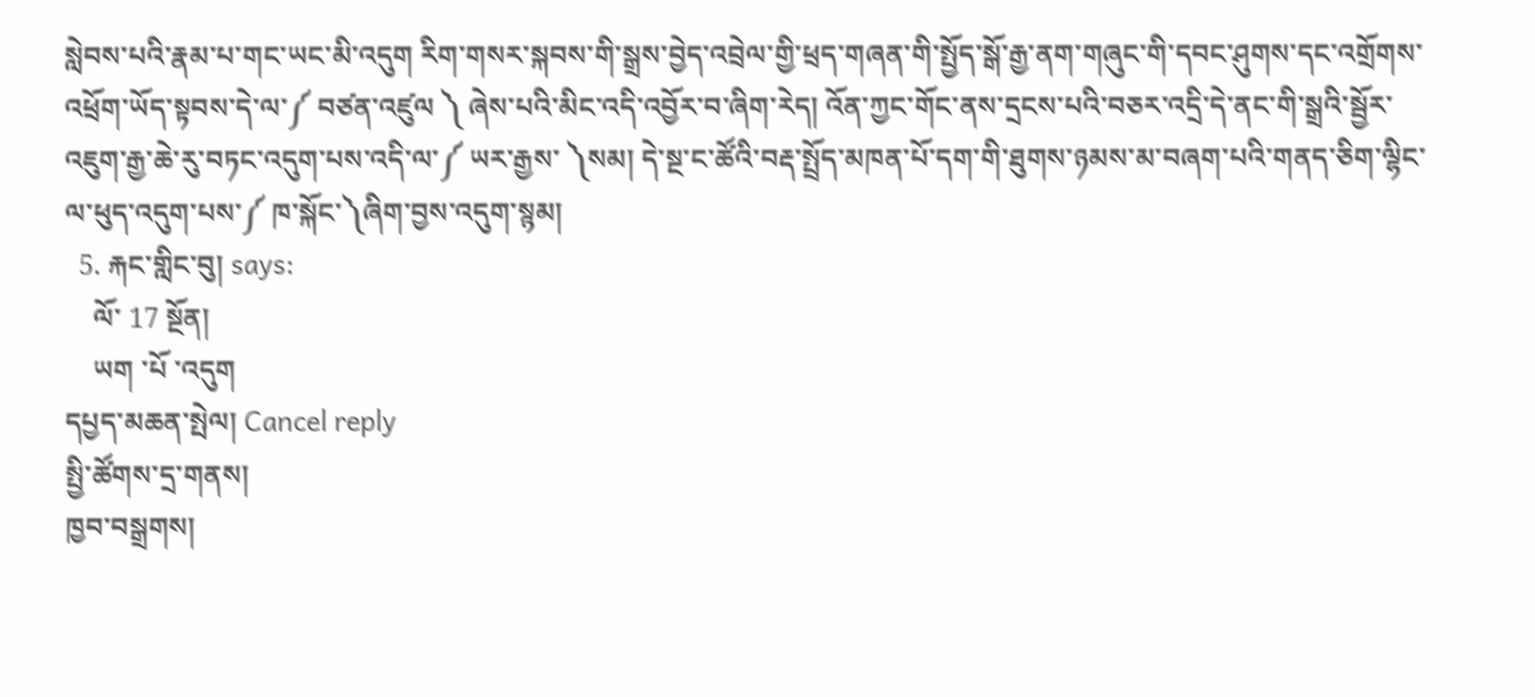སླེབས་པའི་རྣམ་པ་གང་ཡང་མི་འདུག རིག་གསར་སྐབས་གི་སྒྲས་བྱེད་འབྲེལ་གྱི་ཕྲད་གཞན་གི་སྤྱོད་སྒོ་རྒྱ་ནག་གཞུང་གི་དབང་ཤུགས་དང་འགྲོགས་འཕྲོག་ཡོད་སྟབས་དེ་ལ་༼ བཙན་འཛུལ ༽ ཞེས་པའི་མིང་འདི་འབྱོར་བ་ཞིག་རེད། འོན་ཀྱང་གོང་ནས་དྲངས་པའི་བཅར་འདྲི་དེ་ནང་གི་སྒྲའི་སྦྱོར་འཇུག་རྒྱ་ཆེ་རུ་བཏང་འདུག་པས་འདི་ལ་༼ ཡར་རྒྱས་ ༽སམ། དེ་སྔ་ང་ཚོའི་བརྡ་སྤྲོད་མཁན་པོ་དག་གི་ཐུགས་ཉམས་མ་བཞག་པའི་གནད་ཅིག་ལྷིང་ལ་ཕུད་འདུག་པས་༼ ཁ་སྐོང་༽ཞིག་བྱས་འདུག་སྙམ།
  5. རྐང་གླིང་བུ། says:
    ལོ་ 17 སྔོན།
    ཡག ་པོ ་འདུག
དཔྱད་མཆན་སྤེལ། Cancel reply
སྤྱི་ཚོགས་དྲ་གནས།
ཁྱབ་བསྒྲགས།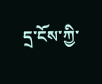དྲ་ངོས་ཀྱི་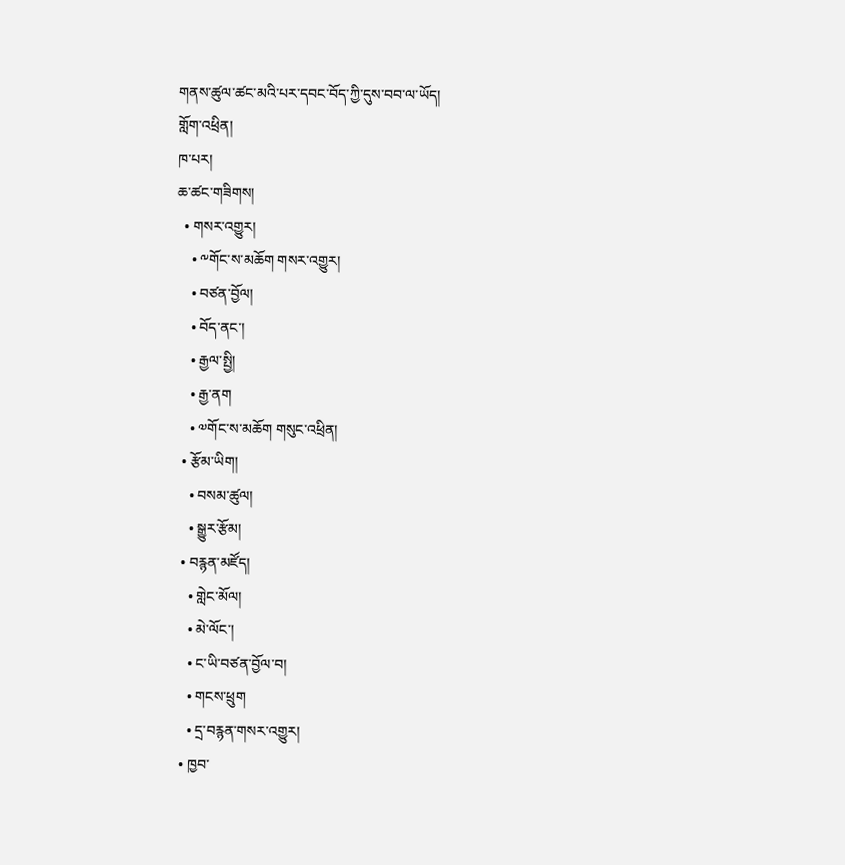གནས་ཚུལ་ཚང་མའི་པར་དབང་བོད་ཀྱི་དུས་བབ་ལ་ཡོད།
གློག་འཕྲིན།
ཁ་པར།
ཆ་ཚང་གཟིགས།
  • གསར་འགྱུར།
    • ༸གོང་ས་མཆོག གསར་འགྱུར།
    • བཙན་བྱོལ།
    • བོད་ནང་།
    • རྒྱལ་སྤྱི།
    • རྒྱ་ནག
    • ༧གོང་ས་མཆོག གསུང་འཕྲིན།
  • རྩོམ་ཡིག།
    • བསམ་ཚུལ།
    • སྒྱུར་རྩོམ།
  • བརྙན་མཛོད།
    • གླེང་མོལ།
    • མེ་ལོང་།
    • ང་ཡི་བཙན་བྱོལ་བ།
    • གངས་ཕྲུག
    • དྲ་བརྙན་གསར་འགྱུར།
  • ཁྱབ་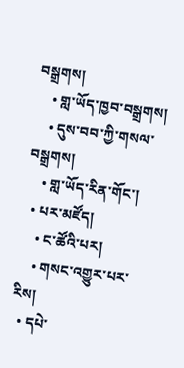བསྒྲགས།
    • གླ་ཡོད་ཁྱབ་བསྒྲགས།
    • དུས་བབ་ཀྱི་གསལ་བསྒྲགས།
    • གླ་ཡོད་རིན་གོང་།
  • པར་མཛོད།
    • ང་ཚོའི་པར།
    • གསང་འགྱུར་པར་རིས།
  • དཔེ་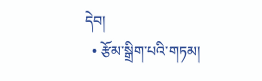དེབ།
  • རྩོམ་སྒྲིག་པའི་གཏམ།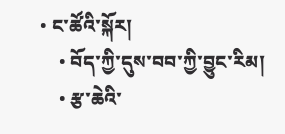• ང་ཚོའི་སྐོར།
    • བོད་ཀྱི་དུས་བབ་ཀྱི་བྱུང་རིམ།
    • རྩ་ཆེའི་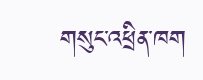གསུང་འཕྲིན་ཁག